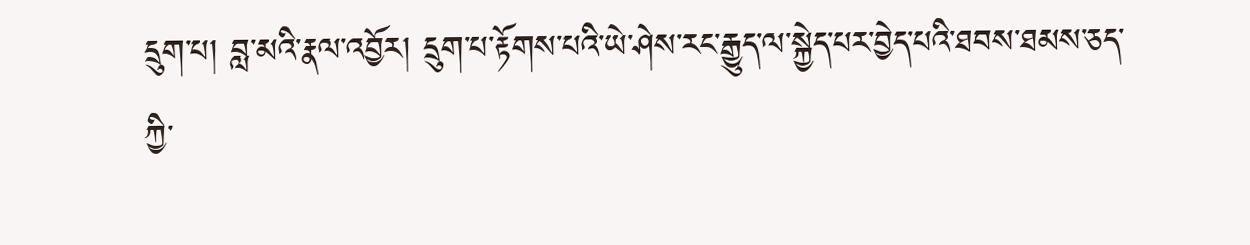དྲུག་པ། བླ་མའི་རྣལ་འབྱོར། དྲུག་པ་རྟོགས་པའི་ཡེ་ཤེས་རང་རྒྱུད་ལ་སྐྱེད་པར་བྱེད་པའི་ཐབས་ཐམས་ཅད་ཀྱི་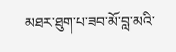མཐར་ཐུག་པ་ཟབ་མོ་བླ་མའི་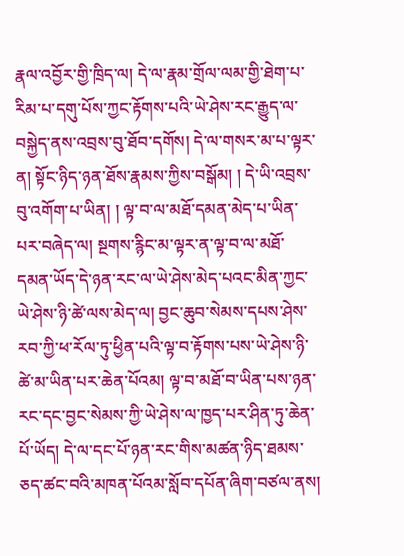རྣལ་འབྱོར་གྱི་ཁྲིད་ལ། དེ་ལ་རྣམ་གྲོལ་ལམ་གྱི་ཐེག་པ་རིམ་པ་དགུ་པོས་ཀྱང་རྟོགས་པའི་ཡེ་ཤེས་རང་རྒྱུད་ལ་བསྐྱེད་ནས་འབྲས་བུ་ཐོབ་དགོས། དེ་ལ་གསར་མ་པ་ལྟར་ན། སྟོང་ཉིད་ཉན་ཐོས་རྣམས་ཀྱིས་བསྒོམ། ། དེ་ཡི་འབྲས་བུ་འགོག་པ་ཡིན། ། ལྟ་བ་ལ་མཐོ་དམན་མེད་པ་ཡིན་པར་བཞེད་ལ། སྔགས་རྙིང་མ་ལྟར་ན་ལྟ་བ་ལ་མཐོ་དམན་ཡོད་དེ་ཉན་རང་ལ་ཡེ་ཤེས་མེད་པའང་མིན་ཀྱང་ཡེ་ཤེས་ཉི་ཚེ་ལས་མེད་ལ། བྱང་ཆུབ་སེམས་དཔས་ཤེས་རབ་ཀྱི་ཕ་རོལ་ཏུ་ཕྱིན་པའི་ལྟ་བ་རྟོགས་པས་ཡེ་ཤེས་ཉི་ཚེ་མ་ཡིན་པར་ཆེན་པོའམ། ལྟ་བ་མཐོ་བ་ཡིན་པས་ཉན་རང་དང་བྱང་སེམས་ཀྱི་ཡེ་ཤེས་ལ་ཁྱད་པར་ཤིན་ཏུ་ཆེན་པོ་ཡོད། དེ་ལ་དང་པོ་ཉན་རང་གིས་མཚན་ཉིད་ཐམས་ཅད་ཚང་བའི་མཁན་པོའམ་སློབ་དཔོན་ཞིག་བཙལ་ནས།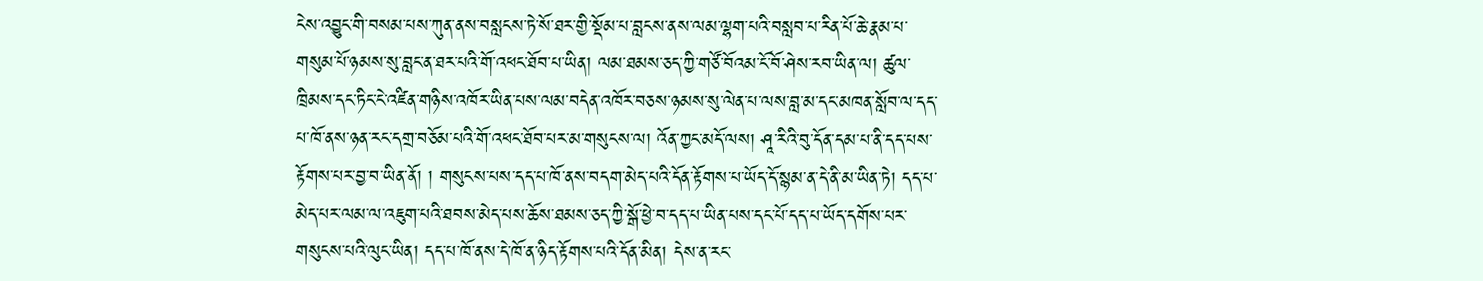ངེས་འབྱུང་གི་བསམ་པས་ཀུན་ནས་བསླངས་ཏེ་སོ་ཐར་གྱི་སྡོམ་པ་བླངས་ནས་ལམ་ལྷག་པའི་བསླབ་པ་རིན་པོ་ཆེ་རྣམ་པ་གསུམ་པོ་ཉམས་སུ་བླང་ན་ཐར་པའི་གོ་འཕང་ཐོབ་པ་ཡིན། ལམ་ཐམས་ཅད་ཀྱི་གཙོ་བོའམ་ངོ་བོ་ཤེས་རབ་ཡིན་ལ། ཚུལ་ཁྲིམས་དང་ཏིང་ངེ་འཛིན་གཉིས་འཁོར་ཡིན་པས་ལམ་བདེན་འཁོར་བཅས་ཉམས་སུ་ལེན་པ་ལས་བླ་མ་དང་མཁན་སློབ་ལ་དད་པ་ཁོ་ནས་ཉན་རང་དགྲ་བཅོམ་པའི་གོ་འཕང་ཐོབ་པར་མ་གསུངས་ལ། འོན་ཀྱང་མདོ་ལས། ཤཱ་རིའི་བུ་དོན་དམ་པ་ནི་དད་པས་རྟོགས་པར་བྱ་བ་ཡིན་ནོ། ། གསུངས་པས་དད་པ་ཁོ་ནས་བདག་མེད་པའི་དོན་རྟོགས་པ་ཡོད་དོ་སྙམ་ན་དེ་ནི་མ་ཡིན་ཏེ། དད་པ་མེད་པར་ལམ་ལ་འཇུག་པའི་ཐབས་མེད་པས་ཆོས་ཐམས་ཅད་ཀྱི་སྒོ་ཕྱེ་བ་དད་པ་ཡིན་པས་དང་པོ་དད་པ་ཡོད་དགོས་པར་གསུངས་པའི་ལུང་ཡིན། དད་པ་ཁོ་ནས་དེ་ཁོ་ན་ཉིད་རྟོགས་པའི་དོན་མིན། དེས་ན་རང་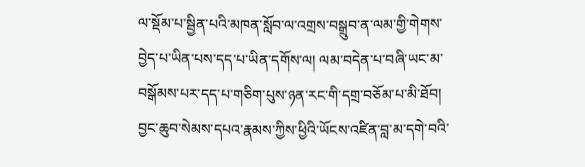ལ་སྡོམ་པ་སྦྱིན་པའི་མཁན་སློབ་ལ་འགྲས་བསྒྲུབ་ན་ལམ་གྱི་གེགས་བྱེད་པ་ཡིན་པས་དད་པ་ཡིན་དགོས་ལ། ལམ་བདེན་པ་བཞི་ཡང་མ་བསྒོམས་པར་དད་པ་གཅིག་པུས་ཉན་རང་གི་དགྲ་བཅོམ་པ་མི་ཐོབ། བྱང་ཆུབ་སེམས་དཔའ་རྣམས་ཀྱིས་ཕྱིའི་ཡོངས་འཛིན་བླ་མ་དགེ་བའི་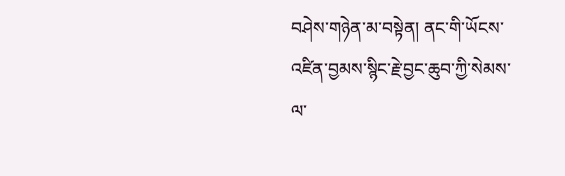བཤེས་གཉེན་མ་བསྟེན། ནང་གི་ཡོངས་འཛིན་བྱམས་སྙིང་རྗེ་བྱང་ཆུབ་ཀྱི་སེམས་ལ་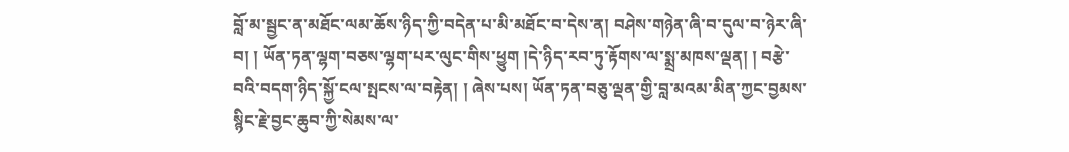བློ་མ་སྦྱང་ན་མཐོང་ལམ་ཆོས་ཉིད་ཀྱི་བདེན་པ་མི་མཐོང་བ་དེས་ན། བཤེས་གཉེན་ཞི་བ་དུལ་བ་ཉེར་ཞི་བ། ། ཡོན་ཏན་ལྷག་བཅས་ལྷག་པར་ལུང་གིས་ཕྱུག །དེ་ཉིད་རབ་ཏུ་རྟོགས་ལ་སྨྲ་མཁས་ལྡན། ། བརྩེ་བའི་བདག་ཉིད་སྐྱོ་ངལ་སྤངས་ལ་བརྟེན། ། ཞེས་པས། ཡོན་ཏན་བཅུ་ལྡན་གྱི་བླ་མའམ་མིན་ཀྱང་བྱམས་སྙིང་རྗེ་བྱང་ཆུབ་ཀྱི་སེམས་ལ་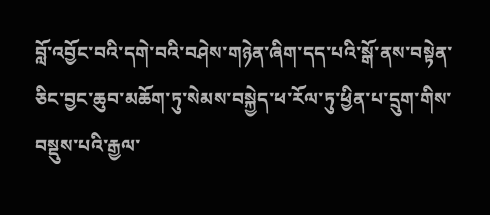བློ་འབྱོང་བའི་དགེ་བའི་བཤེས་གཉེན་ཞིག་དད་པའི་སྒོ་ནས་བསྟེན་ཅིང་བྱང་ཆུབ་མཆོག་ཏུ་སེམས་བསྐྱེད་ཕ་རོལ་ཏུ་ཕྱིན་པ་དྲུག་གིས་བསྡུས་པའི་རྒྱལ་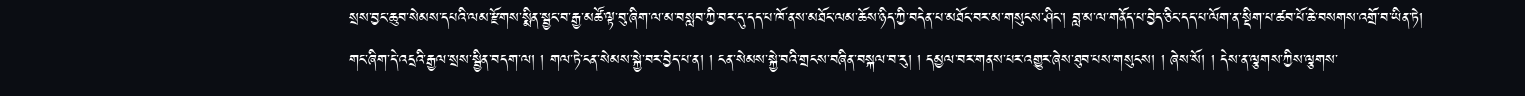སྲས་བྱང་ཆུབ་སེམས་དཔའི་ལམ་རྫོགས་སྨིན་སྦྱང་བ་རྒྱ་མཚོ་ལྟ་བུ་ཞིག་ལ་མ་བསླབ་ཀྱི་བར་དུ་དད་པ་ཁོ་ནས་མཐོང་ལམ་ཆོས་ཉིད་ཀྱི་བདེན་པ་མཐོང་བར་མ་གསུངས་ཤིང་། བླ་མ་ལ་གནོད་པ་བྱེད་ཅིང་དད་པ་ལོག་ན་སྡིག་པ་ཚབ་པོ་ཆེ་བསགས་འགྲོ་བ་ཡིན་ཏེ། གང་ཞིག་དེ་འདྲའི་རྒྱལ་སྲས་སྦྱིན་བདག་ལ། ། གལ་ཏེ་ངན་སེམས་སྐྱེ་བར་བྱེད་པ་ན། ། ངན་སེམས་སྐྱེ་བའི་གྲངས་བཞིན་བསྐལ་བ་རུ། ། དམྱལ་བར་གནས་པར་འགྱུར་ཞེས་ཐུབ་པས་གསུངས། ། ཞེས་སོ། ། དེས་ན་ལྕགས་ཀྱིས་ལྕགས་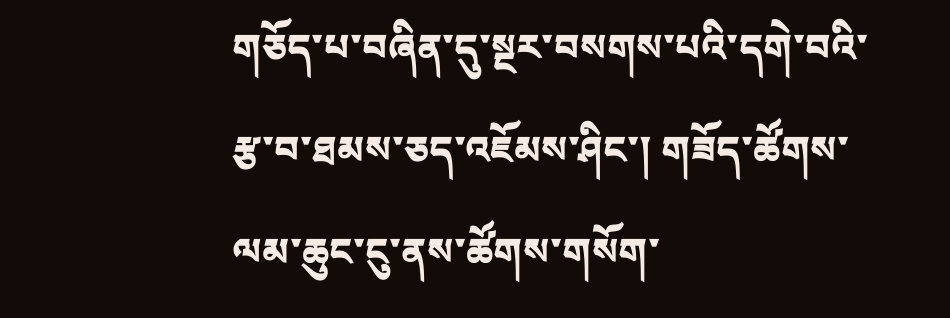གཅོད་པ་བཞིན་དུ་སྔར་བསགས་པའི་དགེ་བའི་རྩ་བ་ཐམས་ཅད་འཇོམས་ཤིང་། གཟོད་ཚོགས་ལམ་ཆུང་ངུ་ནས་ཚོགས་གསོག་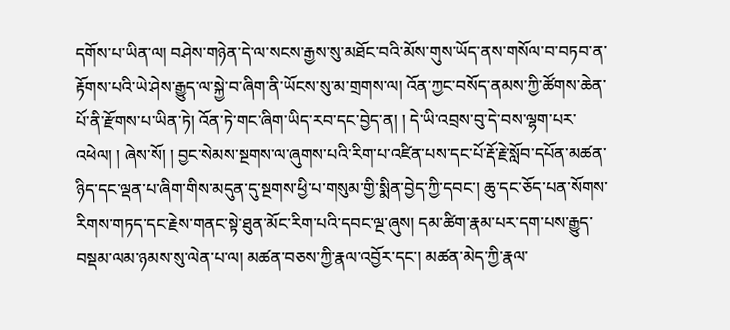དགོས་པ་ཡིན་ལ། བཤེས་གཉེན་དེ་ལ་སངས་རྒྱས་སུ་མཐོང་བའི་མོས་གུས་ཡོད་ནས་གསོལ་བ་བཏབ་ན་རྟོགས་པའི་ཡེ་ཤེས་རྒྱུད་ལ་སྐྱེ་བ་ཞིག་ནི་ཡོངས་སུ་མ་གྲགས་ལ། འོན་ཀྱང་བསོད་ནམས་ཀྱི་ཚོགས་ཆེན་པོ་ནི་རྫོགས་པ་ཡིན་ཏེ། འོན་ཏེ་གང་ཞིག་ཡིད་རབ་དང་བྱེད་ན། ། དེ་ཡི་འབྲས་བུ་དེ་བས་ལྷག་པར་འཕེལ། ། ཞེས་སོ། ། བྱང་སེམས་སྔགས་ལ་ཞུགས་པའི་རིག་པ་འཛིན་པས་དང་པོ་རྡོ་རྗེ་སློབ་དཔོན་མཚན་ཉིད་དང་ལྡན་པ་ཞིག་གིས་མདུན་དུ་སྔགས་ཕྱི་པ་གསུམ་གྱི་སྨིན་བྱེད་ཀྱི་དབང་། ཆུ་དང་ཅོད་པན་སོགས་རིགས་གཏད་དང་རྗེས་གནང་སྟེ་ཐུན་མོང་རིག་པའི་དབང་ལྔ་ཞུས། དམ་ཚིག་རྣམ་པར་དག་པས་རྒྱུད་བསྡམ་ལམ་ཉམས་སུ་ལེན་པ་ལ། མཚན་བཅས་ཀྱི་རྣལ་འབྱོར་དང་། མཚན་མེད་ཀྱི་རྣལ་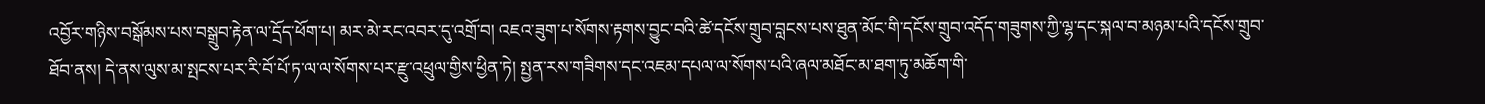འབྱོར་གཉིས་བསྒོམས་པས་བསྒྲུབ་རྟེན་ལ་དྲོད་ཕོག་པ། མར་མེ་རང་འབར་དུ་འགྲོ་བ། འཇའ་ཟུག་པ་སོགས་རྟགས་བྱུང་བའི་ཚེ་དངོས་གྲུབ་བླངས་པས་ཐུན་མོང་གི་དངོས་གྲུབ་འདོད་གཟུགས་ཀྱི་ལྷ་དང་སྐལ་བ་མཉམ་པའི་དངོས་གྲུབ་ཐོབ་ནས། དེ་ནས་ལུས་མ་སྤངས་པར་རི་བོ་པོ་ཏ་ལ་ལ་སོགས་པར་རྫུ་འཕྲུལ་གྱིས་ཕྱིན་ཏེ། སྤྱན་རས་གཟིགས་དང་འཇམ་དཔལ་ལ་སོགས་པའི་ཞལ་མཐོང་མ་ཐག་ཏུ་མཆོག་གི་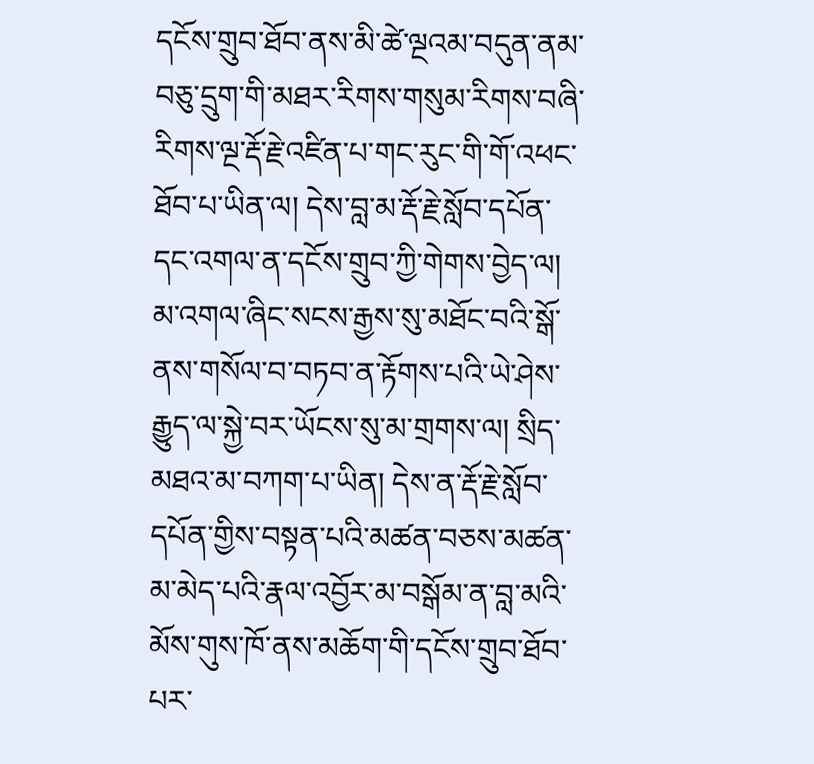དངོས་གྲུབ་ཐོབ་ནས་མི་ཚེ་ལྔའམ་བདུན་ནམ་བཅུ་དྲུག་གི་མཐར་རིགས་གསུམ་རིགས་བཞི་རིགས་ལྔ་རྡོ་རྗེ་འཛིན་པ་གང་རུང་གི་གོ་འཕང་ཐོབ་པ་ཡིན་ལ། དེས་བླ་མ་རྡོ་རྗེ་སློབ་དཔོན་དང་འགལ་ན་དངོས་གྲུབ་ཀྱི་གེགས་བྱེད་ལ། མ་འགལ་ཞིང་སངས་རྒྱས་སུ་མཐོང་བའི་སྒོ་ནས་གསོལ་བ་བཏབ་ན་རྟོགས་པའི་ཡེ་ཤེས་རྒྱུད་ལ་སྐྱེ་བར་ཡོངས་སུ་མ་གྲགས་ལ། སྲིད་མཐའ་མ་བཀག་པ་ཡིན། དེས་ན་རྡོ་རྗེ་སློབ་དཔོན་གྱིས་བསྟན་པའི་མཚན་བཅས་མཚན་མ་མེད་པའི་རྣལ་འབྱོར་མ་བསྒོམ་ན་བླ་མའི་མོས་གུས་ཁོ་ནས་མཆོག་གི་དངོས་གྲུབ་ཐོབ་པར་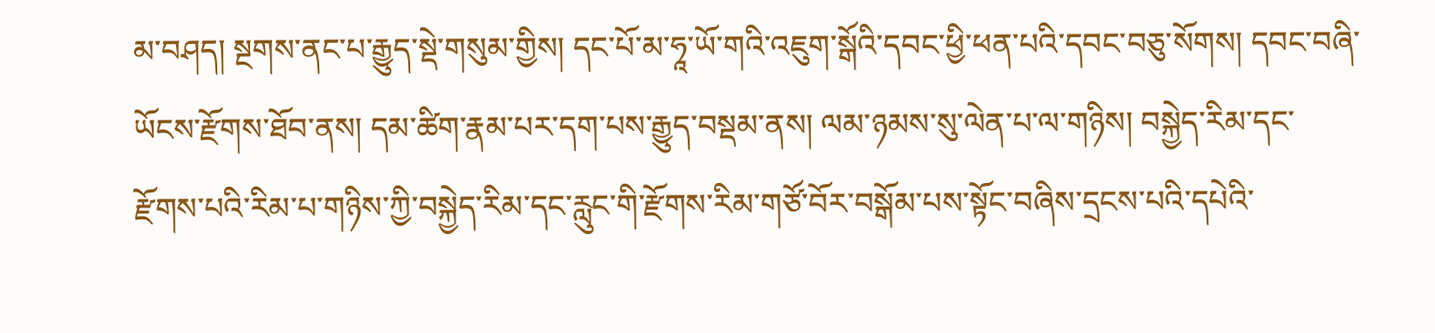མ་བཤད། སྔགས་ནང་པ་རྒྱུད་སྡེ་གསུམ་གྱིས། དང་པོ་མ་ཧཱ་ཡོ་གའི་འཇུག་སྒོའི་དབང་ཕྱི་ཕན་པའི་དབང་བཅུ་སོགས། དབང་བཞི་ཡོངས་རྫོགས་ཐོབ་ནས། དམ་ཚིག་རྣམ་པར་དག་པས་རྒྱུད་བསྡམ་ནས། ལམ་ཉམས་སུ་ལེན་པ་ལ་གཉིས། བསྐྱེད་རིམ་དང་རྫོགས་པའི་རིམ་པ་གཉིས་ཀྱི་བསྐྱེད་རིམ་དང་རླུང་གི་རྫོགས་རིམ་གཙོ་བོར་བསྒོམ་པས་སྟོང་བཞིས་དྲངས་པའི་དཔེའི་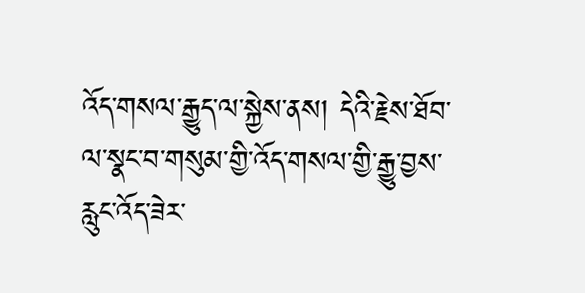འོད་གསལ་རྒྱུད་ལ་སྐྱེས་ནས། དེའི་རྗེས་ཐོབ་ལ་སྣང་བ་གསུམ་གྱི་འོད་གསལ་གྱི་རྒྱུ་བྱས་རླུང་འོད་ཟེར་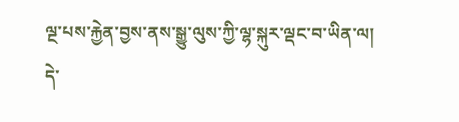ལྔ་པས་རྐྱེན་བྱས་ནས་སྒྱུ་ལུས་ཀྱི་ལྷ་སྐུར་ལྡང་བ་ཡིན་ལ། དེ་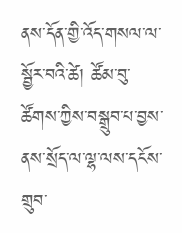ནས་དོན་གྱི་འོད་གསལ་ལ་སྦྱོར་བའི་ཚེ། ཚོམ་བུ་ཚོགས་ཀྱིས་བསྒྲུབ་པ་བྱས་ནས་སྲོད་ལ་ལྷ་ལས་དངོས་གྲུབ་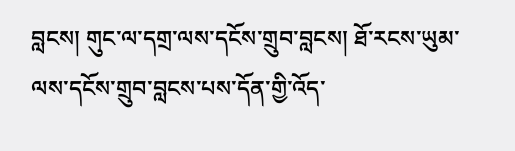བླངས། གུང་ལ་དགྲ་ལས་དངོས་གྲུབ་བླངས། ཐོ་རངས་ཡུམ་ལས་དངོས་གྲུབ་བླངས་པས་དོན་གྱི་འོད་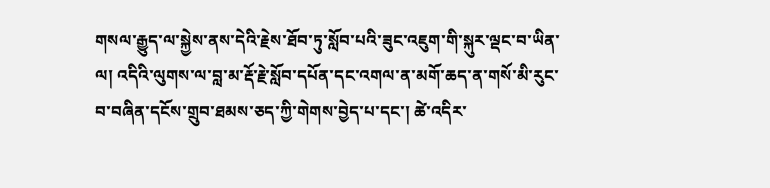གསལ་རྒྱུད་ལ་སྐྱེས་ནས་དེའི་རྗེས་ཐོབ་ཏུ་སློབ་པའི་ཟུང་འཇུག་གི་སྐུར་ལྡང་བ་ཡིན་ལ། འདིའི་ལུགས་ལ་བླ་མ་རྡོ་རྗེ་སློབ་དཔོན་དང་འགལ་ན་མགོ་ཆད་ན་གསོ་མི་རུང་བ་བཞིན་དངོས་གྲུབ་ཐམས་ཅད་ཀྱི་གེགས་བྱེད་པ་དང་། ཚེ་འདིར་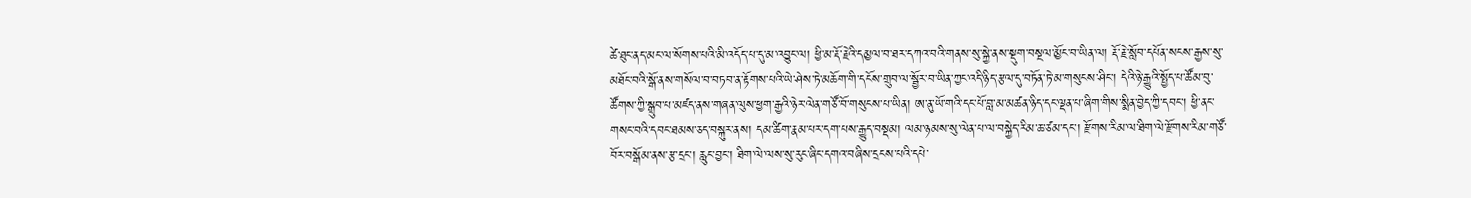ཚེ་ཐུང་ནད་མང་ལ་སོགས་པའི་མི་འདོད་པ་དུ་མ་འབྱུང་ལ། ཕྱི་མ་རྡོ་རྗེའི་དམྱལ་བ་ཐར་དཀའ་བའི་གནས་སུ་སྐྱེ་ནས་སྡུག་བསྔལ་མྱོང་བ་ཡིན་ལ། རྡོ་རྗེ་སློབ་དཔོན་སངས་རྒྱས་སུ་མཐོང་བའི་སྒོ་ནས་གསོལ་བ་བཏབ་ན་རྟོགས་པའི་ཡེ་ཤེས་ཏེ་མཆོག་གི་དངོས་གྲུབ་ལ་སྦྱོར་བ་ཡིན་ཀྱང་འདི་ཉིད་རྩལ་དུ་བཏོན་ཏེ་མ་གསུངས་ཤིང་། དེའི་ཉེ་རྒྱུའི་སྤྱོད་པ་ཚོམ་བུ་ཚོགས་ཀྱི་སྒྲུབ་པ་མཛད་ནས་གཞན་ལུས་ཕྱག་རྒྱའི་ཉེར་ལེན་གཙོ་བོ་གསུངས་པ་ཡིན། ཨ་ནུ་ཡོ་གའི་དང་པོ་བླ་མ་མཚན་ཉིད་དང་ལྡན་པ་ཞིག་གིས་སྨིན་བྱེད་ཀྱི་དབང་། ཕྱི་ནང་གསང་བའི་དབང་ཐམས་ཅད་བསྐུར་ནས། དམ་ཚིག་རྣམ་པར་དག་པས་རྒྱུད་བསྡམ། ལམ་ཉམས་སུ་ལེན་པ་ལ་བསྐྱེད་རིམ་ཆ་ཙམ་དང་། རྫོགས་རིམ་ལ་ཐིག་ལེ་རྫོགས་རིམ་གཙོ་བོར་བསྒོམ་ནས་རྩ་དྲང་། རླུང་བྱང་། ཐིག་ལེ་ལས་སུ་རུང་ཞིང་དགའ་བཞིས་དྲངས་པའི་དཔེ་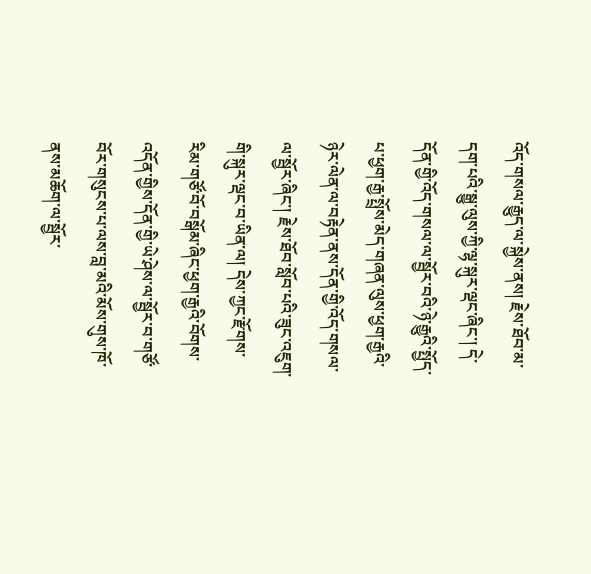འོད་གསལ་རྒྱུད་ལ་སྐྱེས་ནས། རྗེས་ཐོབ་མ་དག་པའི་སྒྱུ་ལུས་ཀྱི་ལྷ་སྐུར་ལྡང་ཞིང་། དེ་དོན་གྱི་འོད་གསལ་ལ་སྦྱོར་བའི་ཉེ་རྒྱུའི་སྤྱོད་པ་ཕྱག་རྒྱ་སྤྲོས་མེད་གཞན་ལུས་ཕྱག་རྒྱའི་ཉེར་ལེན་ལ་བརྟེན་ནས་དོན་གྱི་འོད་གསལ་ལ་སྦྱོར་ཞིང་། རྗེས་ཐོབ་སློབ་པའི་ཟུང་འཇུག་གི་སྐུར་ལྡང་བ་ཡིན་ལ། དེས་ཀྱང་རྫོགས་རིམ་གཙོ་བོ་བསྒོམ་ཞིང་ཕྱག་རྒྱའི་བོགས་འདོན་གྱིས་དོན་གྱི་ཡེ་ཤེས་ལ་སྦྱོར་བ་གཙོ་བོར་གསུངས་པ་ལས་བླ་མའི་མོས་གུས་ཁོ་ནས་མཆོག་ལ་སྦྱོར་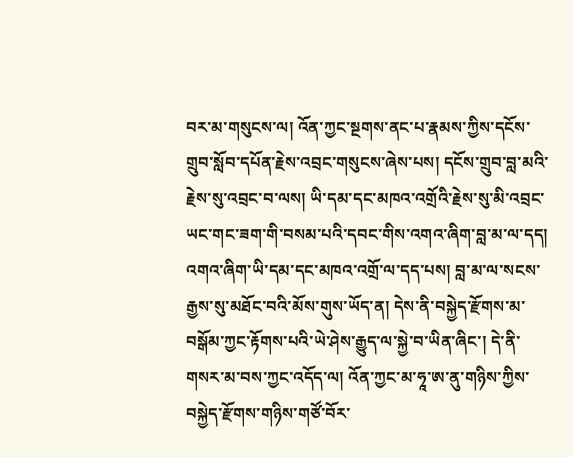བར་མ་གསུངས་ལ། འོན་ཀྱང་སྔགས་ནང་པ་རྣམས་ཀྱིས་དངོས་གྲུབ་སློབ་དཔོན་རྗེས་འབྲང་གསུངས་ཞེས་པས། དངོས་གྲུབ་བླ་མའི་རྗེས་སུ་འབྲང་བ་ལས། ཡི་དམ་དང་མཁའ་འགྲོའི་རྗེས་སུ་མི་འབྲང་ཡང་གང་ཟག་གི་བསམ་པའི་དབང་གིས་འགའ་ཞིག་བླ་མ་ལ་དད། འགའ་ཞིག་ཡི་དམ་དང་མཁའ་འགྲོ་ལ་དད་པས། བླ་མ་ལ་སངས་རྒྱས་སུ་མཐོང་བའི་མོས་གུས་ཡོད་ན། དེས་ནི་བསྐྱེད་རྫོགས་མ་བསྒོམ་ཀྱང་རྟོགས་པའི་ཡེ་ཤེས་རྒྱུད་ལ་སྐྱེ་བ་ཡིན་ཞིང་། དེ་ནི་གསར་མ་བས་ཀྱང་འདོད་ལ། འོན་ཀྱང་མ་ཧཱ་ཨ་ནུ་གཉིས་ཀྱིས་བསྐྱེད་རྫོགས་གཉིས་གཙོ་བོར་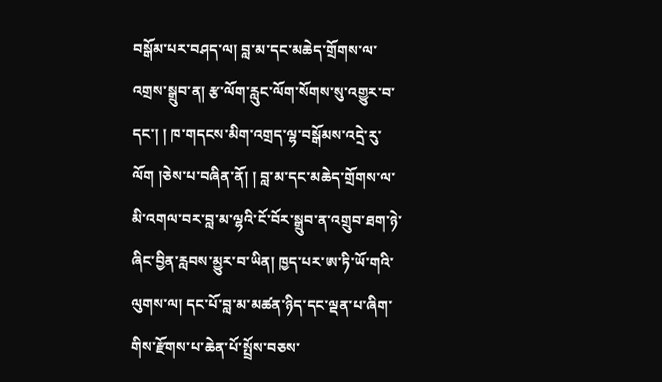བསྒོམ་པར་བཤད་ལ། བླ་མ་དང་མཆེད་གྲོགས་ལ་འགྲས་སྒྲུབ་ན། རྩ་ལོག་རླུང་ལོག་སོགས་སུ་འགྱུར་བ་དང་། ། ཁ་གདངས་མིག་འགྲད་ལྷ་བསྒོམས་འདྲེ་རུ་ལོག །ཅེས་པ་བཞིན་ནོ། ། བླ་མ་དང་མཆེད་གྲོགས་ལ་མི་འགལ་བར་བླ་མ་ལྷའི་ངོ་བོར་སྒྲུབ་ན་འགྲུབ་ཐག་ཉེ་ཞིང་བྱིན་རླབས་མྱུར་བ་ཡིན། ཁྱད་པར་ཨ་ཏི་ཡོ་གའི་ལུགས་ལ། དང་པོ་བླ་མ་མཚན་ཉིད་དང་ལྡན་པ་ཞིག་གིས་རྫོགས་པ་ཆེན་པོ་སྤྲོས་བཅས་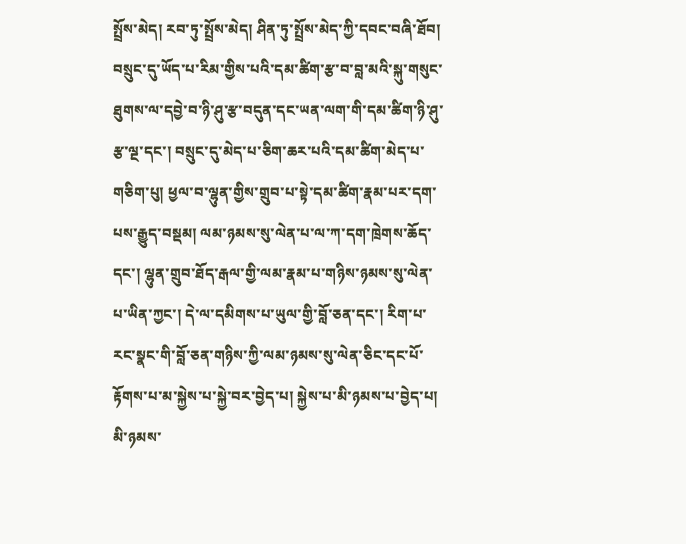སྤྲོས་མེད། རབ་ཏུ་སྤྲོས་མེད། ཤིན་ཏུ་སྤྲོས་མེད་ཀྱི་དབང་བཞི་ཐོབ། བསྲུང་དུ་ཡོད་པ་རིམ་གྱིས་པའི་དམ་ཚིག་རྩ་བ་བླ་མའི་སྐུ་གསུང་ཐུགས་ལ་དབྱེ་བ་ཉི་ཤུ་རྩ་བདུན་དང་ཡན་ལག་གི་དམ་ཚིག་ཉི་ཤུ་རྩ་ལྔ་དང་། བསྲུང་དུ་མེད་པ་ཅིག་ཆར་པའི་དམ་ཚིག་མེད་པ་གཅིག་པུ། ཕྱལ་བ་ལྷུན་གྱིས་གྲུབ་པ་སྟེ་དམ་ཚིག་རྣམ་པར་དག་པས་རྒྱུད་བསྡམ། ལམ་ཉམས་སུ་ལེན་པ་ལ་ཀ་དག་ཁྲེགས་ཆོད་དང་། ལྷུན་གྲུབ་ཐོད་རྒལ་གྱི་ལམ་རྣམ་པ་གཉིས་ཉམས་སུ་ལེན་པ་ཡིན་ཀྱང་། དེ་ལ་དམིགས་པ་ཡུལ་གྱི་བློ་ཅན་དང་། རིག་པ་རང་སྣང་གི་བློ་ཅན་གཉིས་ཀྱི་ལམ་ཉམས་སུ་ལེན་ཅིང་དང་པོ་རྟོགས་པ་མ་སྐྱེས་པ་སྐྱེ་བར་བྱེད་པ། སྐྱེས་པ་མི་ཉམས་པ་བྱེད་པ། མི་ཉམས་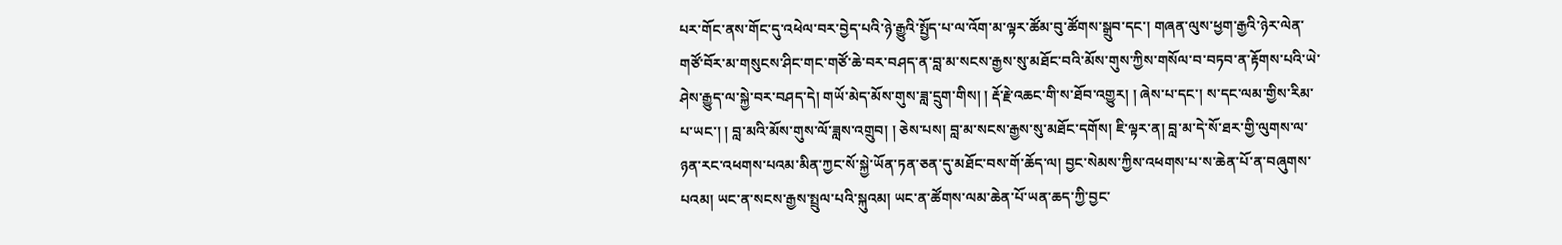པར་གོང་ནས་གོང་དུ་འཕེལ་བར་བྱེད་པའི་ཉེ་རྒྱུའི་སྤྱོད་པ་ལ་འོག་མ་ལྟར་ཚོམ་བུ་ཚོགས་སྒྲུབ་དང་། གཞན་ལུས་ཕྱག་རྒྱའི་ཉེར་ལེན་གཙོ་བོར་མ་གསུངས་ཤིང་གང་གཙོ་ཆེ་བར་བཤད་ན་བླ་མ་སངས་རྒྱས་སུ་མཐོང་བའི་མོས་གུས་ཀྱིས་གསོལ་བ་བཏབ་ན་རྟོགས་པའི་ཡེ་ཤེས་རྒྱུད་ལ་སྐྱེ་བར་བཤད་དེ། གཡོ་མེད་མོས་གུས་ཟླ་དྲུག་གིས། ། རྡོ་རྗེ་འཆང་གི་ས་ཐོབ་འགྱུར། ། ཞེས་པ་དང་། ས་དང་ལམ་གྱིས་རིམ་པ་ཡང་། ། བླ་མའི་མོས་གུས་ལོ་ཟླས་འགྲུབ། ། ཅེས་པས། བླ་མ་སངས་རྒྱས་སུ་མཐོང་དགོས། ཇི་ལྟར་ན། བླ་མ་དེ་སོ་ཐར་གྱི་ལུགས་ལ་ཉན་རང་འཕགས་པའམ་མིན་ཀྱང་སོ་སྐྱེ་ཡོན་ཏན་ཅན་དུ་མཐོང་བས་གོ་ཆོད་ལ། བྱང་སེམས་ཀྱིས་འཕགས་པ་ས་ཆེན་པོ་ན་བཞུགས་པའམ། ཡང་ན་སངས་རྒྱས་སྤྲུལ་པའི་སྐུའམ། ཡང་ན་ཚོགས་ལམ་ཆེན་པོ་ཡན་ཆད་ཀྱི་བྱང་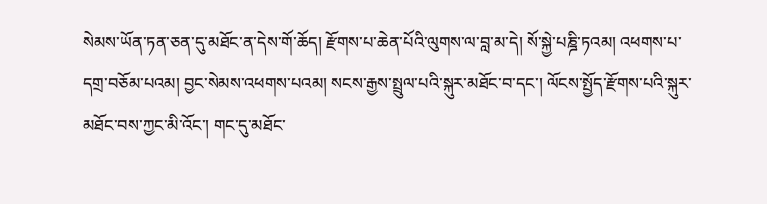སེམས་ཡོན་ཏན་ཅན་དུ་མཐོང་ན་དེས་གོ་ཆོད། རྫོགས་པ་ཆེན་པོའི་ལུགས་ལ་བླ་མ་དེ། སོ་སྐྱེ་པཎྜི་ཏའམ། འཕགས་པ་དགྲ་བཅོམ་པའམ། བྱང་སེམས་འཕགས་པའམ། སངས་རྒྱས་སྤྲུལ་པའི་སྐུར་མཐོང་བ་དང་། ལོངས་སྤྱོད་རྫོགས་པའི་སྐུར་མཐོང་བས་ཀྱང་མི་འོང་། གང་དུ་མཐོང་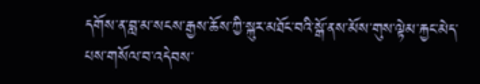དགོས་ན་བླ་མ་སངས་རྒྱས་ཆོས་ཀྱི་སྐུར་མཐོང་བའི་སྒོ་ནས་མོས་གུས་ལྟེམ་རྐྱང་མེད་པས་གསོལ་བ་འདེབས་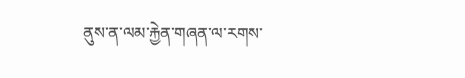ནུས་ན་ལམ་རྐྱེན་གཞན་ལ་རགས་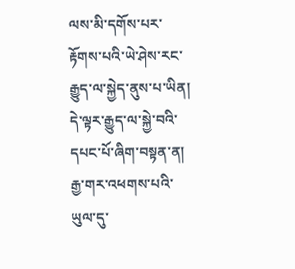ལས་མི་དགོས་པར་རྟོགས་པའི་ཡེ་ཤེས་རང་རྒྱུད་ལ་སྐྱེད་ནུས་པ་ཡིན། དེ་ལྟར་རྒྱུད་ལ་སྐྱེ་བའི་དཔང་པོ་ཞིག་བསྟན་ན། རྒྱ་གར་འཕགས་པའི་ཡུལ་དུ་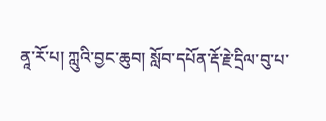ནཱ་རོ་པ། ཀླུའི་བྱང་ཆུབ། སློབ་དཔོན་རྡོ་རྗེ་དྲིལ་བུ་པ་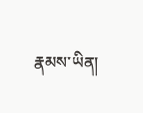རྣམས་ཡིན།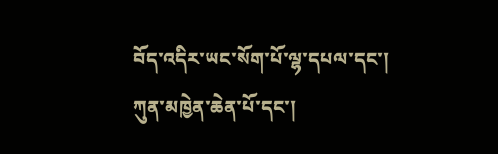བོད་འདིར་ཡང་སོག་པོ་ལྷ་དཔལ་དང་། ཀུན་མཁྱེན་ཆེན་པོ་དང་།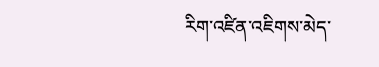རིག་འཛིན་འཇིགས་མེད་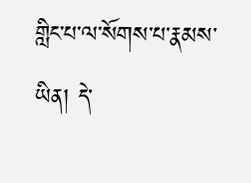གླིང་པ་ལ་སོགས་པ་རྣམས་ཡིན། དེ་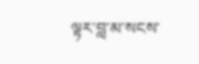ལྟར་བླ་མ་སངས་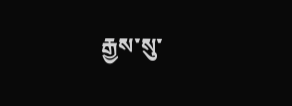རྒྱས་སུ་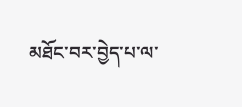མཐོང་བར་བྱེད་པ་ལ་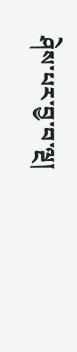ཤེས་པར་བྱ་བ་ལྔ།